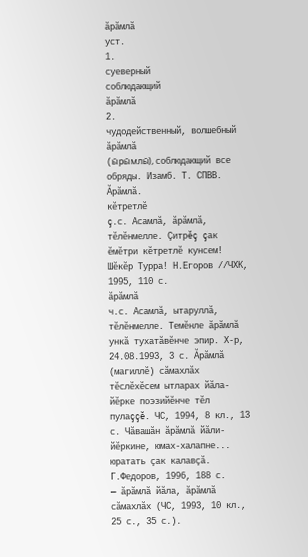ăрăмлă
уст.
1.
суеверный
соблюдающий
ăрăмлă
2.
чудодейственный, волшебный
ăрăмлă
(ы̆ры̆млы̆), соблюдающий все обряды. Изамб. Т. СПВВ. Ăрăмлă.
кĕтретлĕ
ç.с. Асамлă, ăрăмлă, тĕлĕнмелле. Çитрĕç çак ĕмĕтри кĕтретлĕ кунсем! Шĕкĕр Турра! Н.Егоров //ЧХК, 1995, 110 с.
ăрăмлă
ч.с. Асамлă, ытаруллă, тĕлĕнмелле. Темĕнле ăрăмлă ункă тухатăвĕнче эпир. Х-р, 24.08.1993, 3 с. Ăрăмлă (магиллĕ) сăмахлăх тĕслĕхĕсем ытларах йăла-йĕрке поэзийĕнче тĕл пулаççĕ. ЧС, 1994, 8 кл., 13 с. Чăвашăн ăрăмлă йăли-йĕркине, юмах-халапне... юратать çак калавçă. Г.Федоров, 1996, 188 с.
— ăрăмлă йăла, ăрăмлă сăмахлăх (ЧС, 1993, 10 кл., 25 с., 35 с.).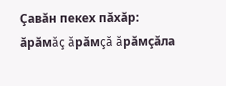Çавăн пекех пăхăр:
ăрăмăç ăрăмçă ăрăмçăла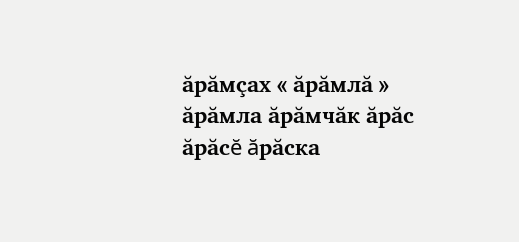ăрăмçах « ăрăмлă » ăрăмла ăрăмчăк ăрăс ăрăсĕ ăрăска